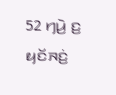52 ꤚꤣꤧ꤬ ꤢ꤬ ꤟꤢꤩꤏꤢꤦ꤬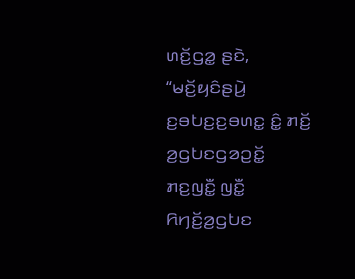ꤛꤢꤩ꤬ꤞꤤ꤭ ꤔꤢꤧ, “ꤗꤢꤩ꤬ꤟꤢꤨꤔꤣꤧ꤬ ꤢ꤬ꤋꤝꤢ꤬ꤢ꤬ꤋꤛꤢ꤭ ꤢꤨ꤭ ꤊꤢꤩ꤬ ꤤ꤬ꤞꤝꤢꤞꤤꤑꤢꤩ꤭ ꤊꤢ꤬ꤜꤢꤪ꤭ ꤜꤢꤪ꤭ ꤖꤚꤢꤩ꤬ꤤ꤬ꤞꤝꤢ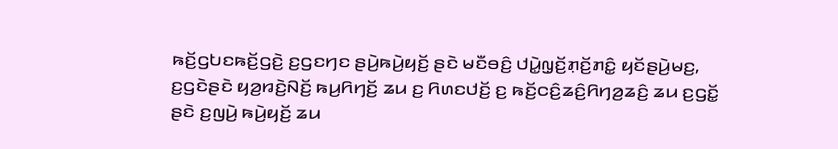ꤒꤢꤩ꤬ꤞꤝꤢꤒꤢꤩ꤬ꤞꤢꤧ꤬ ꤢ꤬ꤞꤢꤚꤢ ꤔꤣꤧ꤬ꤒꤣꤧ꤬ꤟꤢꤩ꤬ ꤔꤢꤧ ꤗꤢꤪꤋꤢꤨ꤬ ꤓꤣꤧ꤭ꤜ꤫ꤢꤩ꤬ꤊ꤫ꤢꤩ꤬ꤊꤢꤨ꤭ ꤟꤢꤩꤔꤣꤧ꤬ꤗꤢ꤬, ꤢ꤬ꤞꤢꤧꤔꤢꤧ ꤟꤤ꤬ꤙꤢꤧ꤬ꤡꤢꤩ꤬ ꤒꤣ꤬ꤖꤚꤢꤩ꤬ ꤘꤣ ꤢ꤬ ꤖꤛꤢꤓꤢꤩ꤬ ꤢ꤬ ꤒꤢꤩ꤬ꤍꤢꤨ꤬ꤘꤢꤨ꤬ꤖꤚꤤ꤬ꤘꤢꤨ꤬ ꤘꤣ ꤢ꤬ꤞꤢꤩ꤭ ꤔꤢꤧ ꤢ꤬ꤜꤣꤧ꤬ ꤒꤣꤧ꤬ꤟꤢꤩ꤬ ꤘꤣ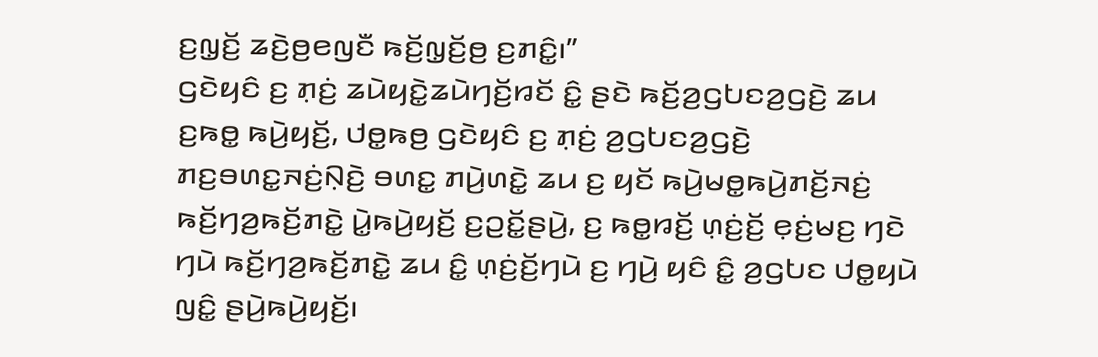ꤢ꤬ꤜ꤫ꤢꤩ꤬ ꤘꤢꤧ꤬ꤥ꤬ꤕꤜꤢꤪ ꤒꤢꤩ꤬ꤜ꤫ꤢꤩ꤬ꤥ꤬ ꤢ꤬ꤊꤢꤨ꤭꤯”
ꤞꤢꤧꤟꤢꤨ ꤢ꤬ ꤊ꤫ꤢꤦ꤬ ꤘꤣꤧꤟꤢꤧ꤭ꤘꤣꤧꤚꤢꤩ꤬ꤙꤢꤩ ꤢꤨ꤭ ꤔꤢꤧ ꤒꤢꤩ꤬ꤤ꤬ꤞꤝꤢꤤ꤬ꤞꤢꤧ꤬ ꤘꤣ ꤢ꤬ꤒꤥ꤭ ꤒꤣꤧ꤬ꤟꤢꤩ꤬, ꤓꤥ꤭ꤒꤥ꤬ ꤞꤢꤧꤟꤢꤨ ꤢ꤬ ꤊ꤫ꤢꤦ꤬ ꤤ꤬ꤞꤝꤢꤤ꤬ꤞꤢꤧ꤬ ꤊꤢ꤬ꤋꤛꤢ꤭ꤏꤢꤦ꤬ꤡ꤫ꤢꤧ꤬ ꤋꤛꤢ꤭ ꤊꤣꤧ꤬ꤛꤢꤧ꤭ ꤘꤣ ꤢ꤬ ꤟꤢꤩ ꤒꤣꤧ꤬ꤗꤥ꤭ꤒꤣꤧ꤬ꤊꤢꤩ꤬ꤏꤢꤦ꤬ ꤒꤢꤩ꤬ꤚꤤ꤬ꤒꤢꤩ꤬ꤊꤢꤧ꤭ ꤣꤧ꤭ꤒꤣꤧ꤬ꤟꤢꤩ꤬ ꤢ꤬ꤑꤢꤩ꤭ꤔꤣꤧ꤬, ꤢ꤬ ꤒꤥ꤭ꤙꤢꤩ꤬ ꤛ꤫ꤢꤦ꤬ꤢꤩ꤬ ꤕ꤫ꤢꤦ꤬ꤗꤢ꤬ ꤚꤢꤧ ꤚꤣꤧ ꤒꤢꤩ꤬ꤚꤤ꤬ꤒꤢꤩ꤬ꤊꤢꤧ꤭ ꤘꤣ ꤢꤨ꤭ ꤛ꤫ꤢꤦ꤬ꤢꤩ꤬ꤚꤣꤧ ꤢ꤬ ꤚꤣꤧ꤬ ꤟꤢꤨ ꤢꤨ꤭ ꤤ꤬ꤞꤝꤢ ꤓꤥ꤭ꤟꤣꤧ ꤜꤢꤨ꤭ ꤔꤣꤧ꤬ꤒꤣꤧ꤬ꤟꤢꤩ꤬꤯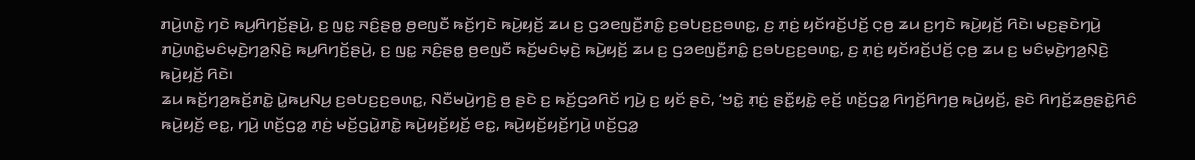ꤊꤣꤧ꤬ꤛꤢꤧ꤭ ꤚꤢꤧ ꤒꤣ꤬ꤖꤚꤢꤩ꤬ꤔꤣꤧ꤬, ꤢ꤬ ꤜꤢ꤭ ꤏꤢꤨ꤬ꤔꤥ꤭ ꤥ꤬ꤕꤜꤢꤪ ꤒꤢꤩ꤬ꤚꤢꤧ ꤒꤣꤧ꤬ꤟꤢꤩ꤬ ꤘꤣ ꤢ꤬ ꤞꤤꤕꤜꤢꤪ꤬ꤊꤢꤨ꤭ ꤢ꤬ꤋꤝꤢ꤬ꤢ꤬ꤋꤛꤢ꤭, ꤢ꤬ ꤊ꤫ꤢꤦ꤬ ꤟꤢꤩꤙꤢꤩ꤬ꤓꤢꤩ꤬ ꤍ꤫ꤥ꤬ ꤘꤣ ꤢ꤬ꤚꤢꤧ ꤒꤣꤧ꤬ꤟꤢꤩ꤬ ꤖꤢꤧ꤯ ꤗꤢ꤬ꤔꤢꤧꤚꤣꤧ꤬ ꤊꤣꤧ꤬ꤛꤢꤧ꤭ꤗꤢꤨꤗ꤫ꤢꤧ꤬ꤚꤤ꤬ꤡ꤫ꤢꤧ꤬ ꤒꤣ꤬ꤖꤚꤢꤩ꤬ꤔꤣꤧ꤬, ꤢ꤬ ꤜꤢ꤭ ꤏꤢꤨ꤬ꤔꤥ꤭ ꤥ꤬ꤕꤜꤢꤪ ꤒꤢꤩ꤬ꤗꤢꤨꤗ꤫ꤢꤧ꤬ ꤒꤣꤧ꤬ꤟꤢꤩ꤬ ꤘꤣ ꤢ꤬ ꤞꤤꤕꤜꤢꤪ꤬ꤊꤢꤨ꤭ ꤢ꤬ꤋꤝꤢ꤬ꤢ꤬ꤋꤛꤢ꤭, ꤢ꤬ ꤊ꤫ꤢꤦ꤬ ꤟꤢꤩꤙꤢꤩ꤬ꤓꤢꤩ꤬ ꤍ꤫ꤥ꤬ ꤘꤣ ꤢ꤬ ꤗꤢꤨꤗ꤫ꤢꤧ꤬ꤚꤤ꤬ꤡ꤫ꤢꤧ꤬ ꤒꤣꤧ꤬ꤟꤢꤩ꤬ ꤖꤢꤧ꤯
ꤘꤣ ꤒꤢꤩ꤬ꤚꤤ꤬ꤒꤢꤩ꤬ꤊꤢꤧ꤭ ꤣꤧ꤭ꤒꤣ꤬ꤡꤣ꤬ ꤢ꤬ꤋꤝꤢ꤬ꤢ꤬ꤋꤛꤢ꤭, ꤡꤢꤪꤗꤣꤧ꤬ꤚꤢꤧ꤬ ꤥ꤬ ꤔꤢꤧ ꤢ꤬ ꤒꤢꤩ꤬ꤞꤤꤖꤢꤩ ꤚꤣꤧ꤬ ꤢ꤬ ꤟꤢꤩ ꤔꤢꤧ, ‘ꤠꤢꤧ꤭ ꤊ꤫ꤢꤦ꤬ ꤔꤢꤪ꤭ꤟꤢꤧ꤭ ꤕ꤫ꤢꤩ꤬ ꤛꤢꤩ꤬ꤞꤤ꤭ ꤖꤚꤢꤩ꤬ꤖꤚꤥ꤬ ꤒꤣꤧ꤬ꤟꤢꤩ꤬, ꤔꤢꤧ ꤖꤚꤢꤩ꤬ꤘꤥ꤬ꤔꤢꤧ꤭ꤖꤢꤨ ꤒꤣꤧ꤬ꤟꤢꤩ꤬ ꤕꤢ꤭, ꤚꤣꤧ꤬ ꤛꤢꤩ꤬ꤞꤤ꤭ ꤊ꤫ꤢꤦ꤬ ꤗꤢꤩ꤬ꤞꤣꤧ꤭ꤊꤢꤧ꤭ ꤒꤣꤧ꤬ꤟꤢꤩ꤬ꤟꤢꤩ꤬ ꤕꤢ꤭, ꤒꤣꤧ꤬ꤟꤢꤩ꤬ꤟꤢꤩ꤬ꤚꤣꤧ꤬ ꤛꤢꤩ꤬ꤞꤤ꤭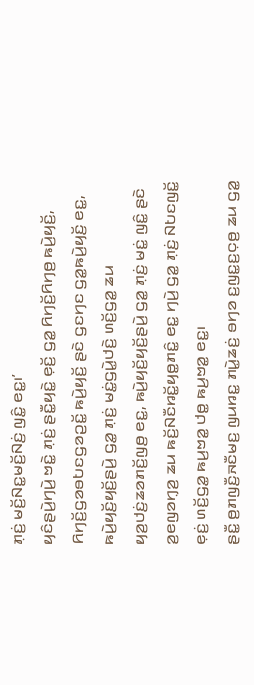ꤊ꤫ꤢꤦ꤬ ꤗꤢꤩ꤬ꤡꤢ꤭ꤗꤢꤩ꤬ꤡꤢꤦ꤬ ꤜꤢꤨ꤭ ꤕꤢ꤭꤯’
ꤟꤢꤨꤔꤣꤧ꤬ꤚꤣꤧ꤬ ꤠꤢꤧ꤭ ꤊ꤫ꤢꤦ꤬ ꤔꤢꤪ꤭ꤟꤢꤧ꤭ ꤕ꤫ꤢꤩ꤬ ꤞꤤ꤭ ꤖꤚꤢꤩ꤬ꤖꤚꤥ꤬ ꤒꤣꤧ꤬ꤟꤢꤩ꤬, ꤖꤚꤢꤩ꤬ꤞꤤꤋꤝꤢꤞꤤꤑꤢꤩ꤭ ꤒꤣꤧ꤬ꤟꤢꤩ꤬ ꤔꤢꤧ ꤞꤢꤚꤢ ꤞꤤ꤭ꤒꤣꤧ꤬ꤟꤢꤩ꤬ ꤕꤢ꤭, ꤒꤣꤧ꤬ꤟꤢꤩ꤬ꤟꤢꤩ꤬ꤔꤣꤧ꤬ ꤞꤤ꤭ ꤊ꤫ꤢꤦ꤬ ꤗꤢꤦ꤭ꤞꤣꤧ꤭ꤓꤢꤧ꤬ ꤛꤢꤩ꤬ꤞꤤ꤭ ꤘꤣ ꤟꤤ꤬ꤓꤢꤦ꤬ꤘꤤꤊꤢꤩ꤬ꤜꤥ꤬ ꤕꤢ꤭, ꤒꤣꤧ꤬ꤟꤢꤩ꤬ꤟꤢꤩ꤬ꤔꤣꤧ꤬ ꤞꤤ꤭ ꤊ꤫ꤢꤦ꤬ ꤗꤢꤦ꤭ ꤜꤢꤨ꤭ ꤔꤢꤧ ꤤ꤬ꤕꤜꤤꤚ꤫ꤤ꤬ ꤘꤣ ꤒꤢꤩ꤬ꤡꤢꤪꤙꤢꤩ꤭ꤟꤥ꤭ꤊꤢꤨ꤭ ꤕꤢ꤭ ꤚꤣꤧ꤬ ꤞꤤ꤭ ꤊ꤫ꤢꤦ꤬ ꤡꤝꤢꤜꤢꤩ꤭ ꤕ꤫ꤢꤦ꤬ ꤛꤢꤩ꤬ꤞꤤ꤭ ꤒꤣ꤬ꤠꤤ꤭ ꤓꤥ꤭ ꤒꤣ꤬ꤠꤤ꤭ ꤕꤢ꤭꤯
ꤔꤢꤪ꤭ ꤥ꤬ꤊꤜꤢꤪ꤬ꤏꤢꤪꤗꤢ꤬ ꤜꤣꤙꤢ꤭ ꤊꤣꤧ꤭ꤘꤢꤦ꤬ ꤋꤚꤤ ꤢ꤬ꤜꤢ꤭ꤢ꤬ꤍ꤫ꤥ꤬ ꤘꤣ ꤞꤤ꤭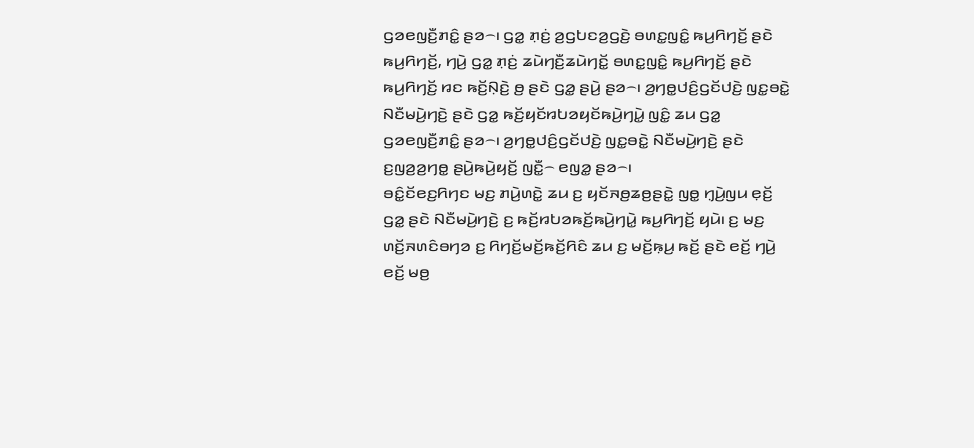ꤞꤤꤕꤜꤢꤪ꤬ꤊꤢꤨ꤭ ꤔꤤ꤮꤯ ꤞꤤ꤭ ꤊ꤫ꤢꤦ꤬ ꤤ꤬ꤞꤝꤢꤤ꤬ꤞꤢꤧ꤬ ꤋꤛꤢ꤭ꤜꤢꤨ꤭ ꤒꤣ꤬ꤖꤚꤢꤩ꤬ ꤔꤢꤧ ꤒꤣ꤬ꤖꤚꤢꤩ꤬, ꤚꤣꤧ꤬ ꤞꤤ꤭ ꤊ꤫ꤢꤦ꤬ ꤘꤣꤧꤚꤢꤪ꤬ꤘꤣꤧꤚꤢꤩ꤭ ꤋꤛꤢ꤭ꤜꤢꤨ꤭ ꤒꤣ꤬ꤖꤚꤢꤩ꤬ ꤔꤢꤧ ꤒꤣ꤬ꤖꤚꤢꤩ꤬ ꤙꤢ ꤒꤢꤩ꤬ꤡ꤫ꤢꤧ꤬ ꤥ꤬ ꤔꤢꤧ ꤞꤤ꤭ ꤔꤣꤧ꤬ ꤔꤤ꤮꤯ ꤤ꤬ꤚꤥ꤭ꤓꤢꤨ꤬ꤞꤢꤩꤓꤢꤧ꤬ ꤜꤢ꤭ꤋꤢꤧ꤭ ꤡꤢꤪꤗꤣꤧ꤬ꤚꤢꤧ꤬ ꤔꤢꤧ ꤞꤤ꤭ ꤒꤢꤩ꤬ꤟꤢꤩꤙꤝꤤꤟꤢꤩꤒꤣꤧ꤬ꤚꤣꤧ꤭ ꤜꤢꤨ꤭ ꤘꤣ ꤞꤤ꤭ ꤞꤤꤕꤜꤢꤪ꤬ꤊꤢꤨ꤭ ꤔꤤ꤮꤯ ꤤ꤬ꤚꤥ꤭ꤓꤢꤨ꤬ꤞꤢꤩꤓꤢꤧ꤬ ꤜꤢ꤭ꤋꤢꤧ꤭ ꤡꤢꤪꤗꤣꤧ꤬ꤚꤢꤧ꤬ ꤔꤢꤧ ꤢ꤬ꤜꤤ꤬ꤤ꤬ꤚꤥ꤭ ꤔꤣꤧ꤬ꤒꤣꤧ꤬ꤟꤢꤩ꤬ ꤜꤢꤪ꤭꤮ ꤕꤜꤤ꤭ ꤔꤤ꤮꤯
ꤋꤢꤨ꤭ꤢꤩꤕꤢ꤬ꤖꤚꤢ ꤗꤢ꤬ ꤊꤣꤧ꤬ꤛꤢꤧ꤭ ꤘꤣ ꤢ꤬ ꤟꤢꤩꤏꤥ꤬ꤘꤥ꤬ꤔꤢꤧ꤭ ꤜꤥ꤭ ꤚ꤫ꤣꤧ꤬ꤜꤣ ꤕ꤫ꤢꤩ꤬ ꤞꤤ꤭ ꤔꤢꤧ ꤡꤢꤪꤗꤣꤧ꤬ꤚꤢꤧ꤬ ꤢ꤬ ꤒꤢꤩ꤬ꤙꤝꤤꤒꤢꤩ꤬ꤒꤣꤧ꤬ꤚꤣꤧ꤭ ꤒꤣ꤬ꤖꤚꤢꤩ꤬ ꤟꤣꤧ꤯ ꤢ꤬ ꤗꤢ꤬ ꤛꤢꤩ꤬ꤏꤛꤢꤨꤋꤚꤤ ꤢ꤬ ꤖꤚꤢꤩ꤬ꤗꤢꤩ꤬ꤒꤢꤩ꤬ꤖꤢꤨ ꤘꤣ ꤢ꤬ ꤗꤢꤩ꤬ꤒ꤫ꤣ꤬ ꤒꤢꤩ꤬ ꤔꤢꤧ ꤕꤢꤩ꤬ ꤚꤣꤧ꤬ ꤕꤢꤩ꤬ ꤗꤥ꤬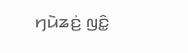ꤚꤣꤧꤘꤢꤦ꤬ ꤜꤢꤨ꤭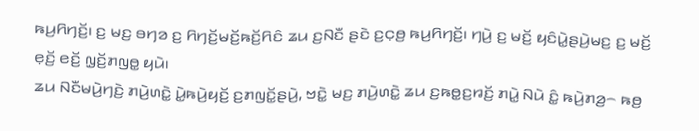ꤒꤣ꤬ꤖꤚꤢꤩ꤬꤯ ꤢ꤬ ꤗꤢ꤬ ꤋꤚꤤ ꤢ꤬ ꤖꤚꤢꤩ꤬ꤗꤢꤩ꤬ꤒꤢꤩ꤬ꤖꤢꤨ ꤘꤣ ꤢ꤬ꤡꤢꤪ ꤔꤢꤧ ꤢ꤬ꤍ꤫ꤥ꤬ ꤒꤣ꤬ꤖꤚꤢꤩ꤬꤯ ꤚꤣꤧ꤬ ꤢ꤬ ꤗꤢꤩ꤬ ꤟꤢꤨꤣꤧ꤭ꤔꤣꤧ꤬ꤗꤢ꤬ ꤢ꤬ ꤗꤢꤩ꤬ ꤕ꤫ꤢꤩ꤬ ꤕꤢꤩ꤬ ꤜ꤫ꤢꤩ꤬ꤊꤜꤥ꤭ ꤟꤣꤧ꤯
ꤘꤣ ꤡꤢꤪꤗꤣꤧ꤬ꤚꤢꤧ꤬ ꤊꤣꤧ꤬ꤛꤢꤧ꤭ ꤣꤧ꤭ꤒꤣꤧ꤬ꤟꤢꤩ꤬ ꤢ꤬ꤊꤜꤢꤩ꤭ꤔꤣꤧ꤬, ꤠꤢꤧ꤭ ꤗꤢ꤬ ꤊꤣꤧ꤬ꤛꤢꤧ꤭ ꤘꤣ ꤢ꤬ꤒꤥ꤭ꤢ꤬ꤙꤢꤩ꤬ ꤊꤣꤧ꤭ ꤡꤣꤧ ꤢꤨ꤭ ꤒꤣꤧ꤬ꤊꤤ꤬꤮ ꤒꤥ꤬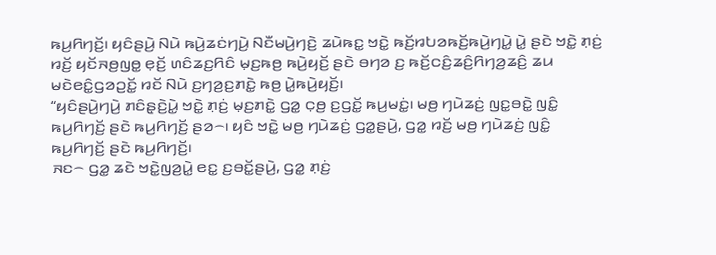ꤒꤣ꤬ꤖꤚꤢꤩ꤬꤯ ꤟꤢꤨꤔꤣꤧ꤬ ꤡꤣꤧ ꤒꤣꤧ꤬ꤘꤢꤦꤚꤣꤧ꤬ ꤡꤢꤪꤗꤣꤧ꤬ꤚꤢꤧ꤬ ꤘꤣꤧꤒꤢ꤭ ꤠꤢꤧ꤭ ꤒꤢꤩ꤬ꤙꤝꤤꤒꤢꤩ꤬ꤒꤣꤧ꤬ꤚꤣꤧ꤭ ꤣꤧ꤭ ꤔꤢꤧ ꤠꤢꤧ꤭ ꤊ꤫ꤢꤦ꤬ ꤙꤢꤩ꤬ ꤟꤢꤩꤏꤥ꤬ꤜꤥ꤭ ꤕ꤫ꤢꤩ꤬ ꤛꤢꤨꤘꤢ꤬ꤖꤢꤨ ꤗ꤫ꤢ꤬ꤒꤥ꤬ ꤒꤣꤧ꤬ꤟꤢꤩ꤬ ꤔꤢꤧ ꤋꤚꤤ ꤢ꤬ ꤒꤢꤩ꤬ꤍꤢꤨ꤬ꤘꤢꤨ꤬ꤖꤚꤤ꤬ꤘꤢꤨ꤬ ꤘꤣ ꤗꤢꤧꤕꤢꤨ꤭ꤞꤤꤑꤢꤩ꤭ ꤙꤢꤩ ꤡꤣꤧ ꤢ꤬ꤚꤤ꤬ꤢ꤬ꤊꤢꤧ꤭ ꤒꤥ꤬ ꤣꤧ꤭ꤒꤣꤧ꤬ꤟꤢꤩ꤬꤯
“ꤟꤢꤨꤔꤣꤧ꤬ꤚꤣꤧ꤬ ꤊꤢꤨꤔ꤫ꤢꤧ꤬ꤣꤧ꤭ ꤠꤢꤧ꤭ ꤊ꤫ꤢꤦ꤬ ꤗ꤫ꤢ꤬ꤊꤢꤧ꤭ ꤞꤤ꤭ ꤍ꤫ꤥ꤬ ꤢ꤬ꤞꤢꤩ꤭ ꤒꤣ꤬ꤗꤢꤦ꤭꤯ ꤗꤥ꤬ ꤚꤣꤧꤘꤢꤦ꤬ ꤜꤢ꤭ꤋꤢꤧ꤭ ꤜꤢꤨ꤭ ꤒꤣ꤬ꤖꤚꤢꤩ꤬ ꤔꤢꤧ ꤒꤣ꤬ꤖꤚꤢꤩ꤬ ꤔꤤ꤮꤯ ꤟꤢꤨ ꤠꤢꤧ꤭ ꤗꤥ꤬ ꤚꤣꤧꤘꤢꤦ꤬ ꤞꤤ꤭ꤔꤣꤧ꤬, ꤞꤤ꤭ ꤙꤢꤩ꤬ ꤗꤥ꤬ ꤚꤣꤧꤘꤢꤦ꤬ ꤜꤢꤨ꤭ ꤒꤣ꤬ꤖꤚꤢꤩ꤬ ꤔꤢꤧ ꤒꤣ꤬ꤖꤚꤢꤩ꤬꤯
ꤏꤢ꤮ ꤞꤤ꤭ ꤘꤢꤧ ꤠꤢꤧ꤭ꤜꤤ꤬ꤣꤧ꤭ ꤕꤢ꤭ ꤢ꤬ꤋꤢꤩ꤭ꤔꤣꤧ꤬, ꤞꤤ꤭ ꤊ꤫ꤢꤦ꤬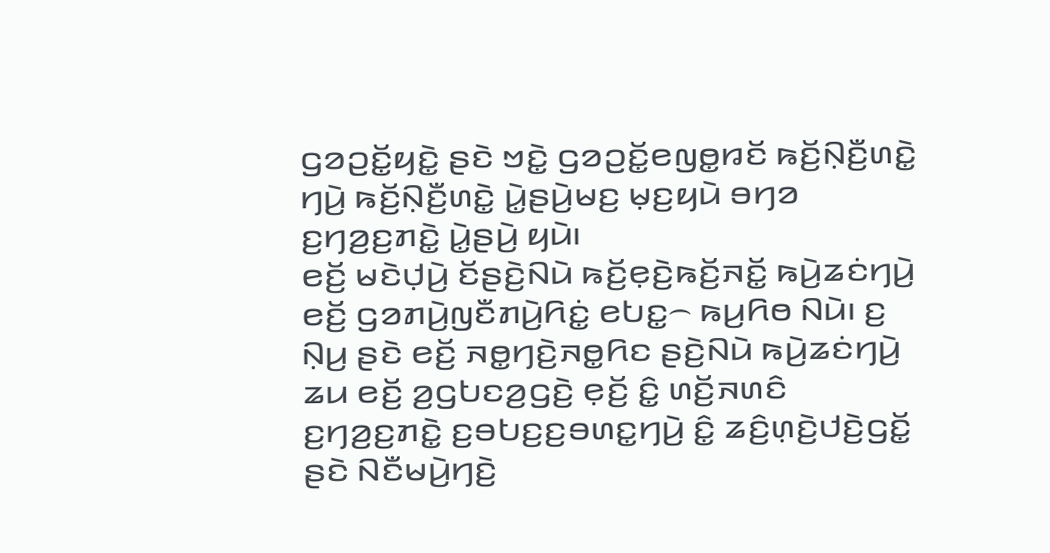ꤞꤤꤑꤢꤩ꤭ꤟꤢꤧ꤭ ꤔꤢꤧ ꤠꤢꤧ꤭ ꤞꤤꤑꤢꤩ꤭ꤕꤜꤥ꤭ꤙꤢꤩ ꤒꤢꤩ꤬ꤡ꤫ꤢꤪ꤬ꤛꤢꤧ꤭ ꤚꤣꤧ꤬ ꤒꤢꤩ꤬ꤡ꤫ꤢꤪ꤬ꤛꤢꤧ꤭ ꤣꤧ꤭ꤔꤣꤧ꤬ꤗꤢ꤬ ꤗ꤫ꤢ꤬ꤟꤣꤧ ꤋꤚꤤ ꤢ꤬ꤚꤤ꤬ꤢ꤬ꤊꤢꤧ꤭ ꤣꤧ꤭ꤔꤣꤧ꤬ ꤟꤣꤧ꤯
ꤕꤢꤩ꤬ ꤗꤢꤧꤓ꤫ꤣꤧ꤬ ꤢꤩꤔꤢꤧ꤬ꤡꤣꤧ ꤒꤢꤩ꤬ꤕ꤫ꤢꤧ꤬ꤒꤢꤩ꤬ꤏꤢꤩ꤭ ꤒꤣꤧ꤬ꤘꤢꤦꤚꤣꤧ꤬ ꤕꤢꤩ꤬ ꤞꤤꤊꤣꤧ꤬ꤜꤢꤪꤊꤣꤧ꤬ꤖꤢꤦ꤭ ꤕꤝꤢ꤭꤮ ꤒꤣ꤬ꤖꤥ ꤡꤣꤧ꤯ ꤢ꤬ ꤡ꤫ꤣ꤬ ꤔꤢꤧ ꤕꤢꤩ꤬ ꤏꤥ꤭ꤚꤢꤧ꤬ꤏꤥ꤭ꤖꤢ ꤔꤢꤧ꤬ꤡꤣꤧ ꤒꤣꤧ꤬ꤘꤢꤦꤚꤣꤧ꤬ ꤘꤣ ꤕꤢꤩ꤬ ꤤ꤬ꤞꤝꤢꤤ꤬ꤞꤢꤧ꤬ ꤕ꤫ꤢꤩ꤬ ꤢꤨ꤭ ꤛꤢꤩ꤬ꤏꤛꤢꤨ ꤢ꤬ꤚꤤ꤬ꤢ꤬ꤊꤢꤧ꤭ ꤢ꤬ꤋꤝꤢ꤬ꤢ꤬ꤋꤛꤢ꤭ꤚꤣꤧ꤬ ꤢꤨ꤭ ꤘꤢꤨ꤬ꤛ꤫ꤢꤧ꤬ꤓꤢꤧ꤬ꤞꤢꤩ꤭ ꤔꤢꤧ ꤡꤢꤪꤗꤣꤧ꤬ꤚꤢꤧ꤬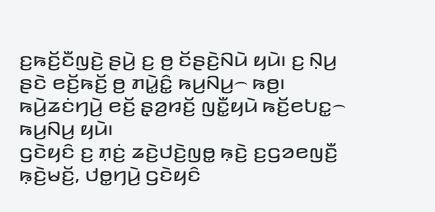ꤢ꤬ꤒꤢꤩ꤬ꤢꤪꤜꤢꤧ꤬ ꤔꤣꤧ꤬ ꤢ꤬ ꤥ꤬ ꤢꤩꤔꤢꤧ꤬ꤡꤣꤧ ꤟꤣꤧ꤯ ꤢ꤬ ꤡ꤫ꤣ꤬ ꤔꤢꤧ ꤕꤢꤩ꤬ꤒꤢꤩ꤬ ꤥ꤬ ꤊꤣꤧ꤭ꤢꤨ꤭ ꤒꤣ꤬ꤡꤣ꤬꤮ ꤒꤥ꤬꤯ ꤒꤣꤧ꤬ꤘꤢꤦꤚꤣꤧ꤬ ꤕꤢꤩ꤬ ꤔ꤫ꤤ꤬ꤙꤢꤩ꤬ ꤜꤢꤪ꤭ꤟꤣꤧ ꤒꤢꤩ꤬ꤕꤝꤢ꤭꤮ ꤒꤣ꤬ꤡꤣ꤬ ꤟꤣꤧ꤯
ꤞꤢꤧꤟꤢꤨ ꤢ꤬ ꤊ꤫ꤢꤦ꤬ ꤘꤢꤧ꤬ꤓꤢꤧ꤬ꤜꤥ꤭ ꤒ꤫ꤢꤧ꤬ ꤢ꤬ꤞꤤꤕꤜꤢꤪ꤬ ꤒ꤫ꤢꤧ꤬ꤗꤢꤩ꤬, ꤓꤥ꤭ꤚꤣꤧ꤬ ꤞꤢꤧꤟꤢꤨ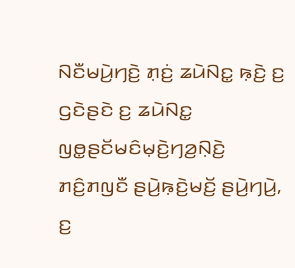ꤡꤢꤪꤗꤣꤧ꤬ꤚꤢꤧ꤬ ꤊ꤫ꤢꤦ꤬ ꤘꤣꤧꤡꤢ꤭ ꤒ꤫ꤢꤧ꤬ ꤢ꤬ ꤞꤢꤧꤔꤢꤧ ꤢ꤬ ꤘꤣꤧꤡꤢ꤭ ꤜꤥ꤭ꤔꤢꤩꤗꤢꤨꤗ꤫ꤢꤧ꤬ꤚꤤ꤬ꤡ꤫ꤢꤧ꤬ ꤊꤢꤨ꤬ꤊꤜꤢꤪ ꤔꤣꤧ꤬ꤒ꤫ꤢꤧ꤬ꤗꤢꤩ꤬ ꤔꤣꤧ꤬ꤚꤣꤧ꤬, ꤢ꤬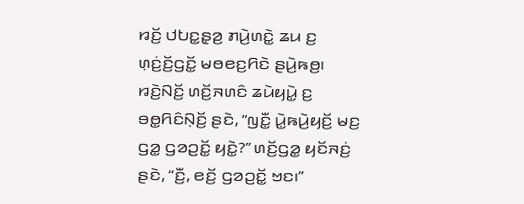ꤙꤢꤩ꤬ ꤓꤝꤢ꤭ꤔ꤫ꤤ꤬ ꤊꤣꤧ꤬ꤛꤢꤧ꤭ ꤘꤣ ꤢ꤬ ꤛ꤫ꤢꤦ꤬ꤢꤩ꤬ꤞꤢꤩ꤭ ꤗꤥꤕꤢ꤬ꤖꤢꤧ ꤔꤣꤧ꤬ꤒꤥ꤬꤯
ꤙꤢꤧ꤬ꤡꤢꤩ꤬ ꤛꤢꤩ꤬ꤏꤛꤢꤨ ꤘꤣꤧꤟꤣꤧ꤭ ꤢ꤬ ꤋꤥ꤭ꤖꤢꤨꤡ꤫ꤢꤩ꤬ ꤔꤢꤧ, “ꤜꤢꤪ꤭ ꤣꤧ꤭ꤒꤣꤧ꤬ꤟꤢꤩ꤬ ꤗꤢ꤬ ꤞꤤ꤭ ꤞꤤꤑꤢꤩ꤭ ꤟꤢꤧ꤭?” ꤛꤢꤩ꤬ꤞꤤ꤭ ꤟꤢꤩꤏꤢꤦ꤬ ꤔꤢꤧ, “ꤢꤪ꤬, ꤕꤢꤩ꤬ ꤞꤤꤑꤢꤩ꤭ ꤠꤢ꤯”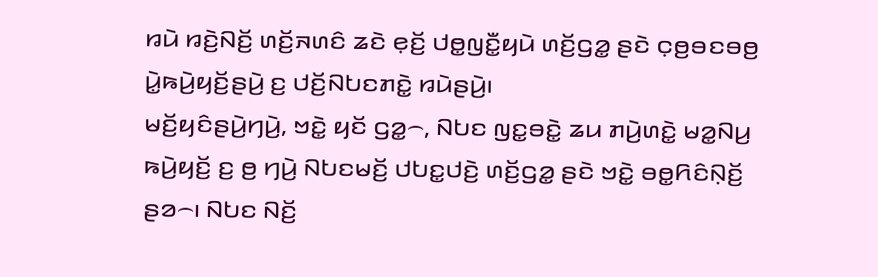ꤙꤣꤧ ꤙꤢꤧ꤬ꤡꤢꤩ꤬ ꤛꤢꤩ꤬ꤏꤛꤢꤨ ꤘꤢꤧ ꤕ꤫ꤢꤩ꤬ ꤓꤥ꤭ꤜꤢꤪ꤭ꤟꤣꤧ ꤛꤢꤩ꤬ꤞꤤ꤭ ꤔꤢꤧ ꤍ꤫ꤥ꤬ꤋꤢꤋꤥ꤬ ꤣꤧ꤭ꤒꤣꤧ꤬ꤟꤢꤩ꤬ꤔꤣꤧ꤬ ꤢ꤬ ꤓꤢꤩ꤬ꤡꤝꤢꤊꤢꤧ꤭ ꤙꤣꤧꤔꤣꤧ꤬꤯
ꤗꤢꤩ꤬ꤟꤢꤨꤔꤣꤧ꤬ꤚꤣꤧ꤬, ꤠꤢꤧ꤭ ꤟꤢꤩ ꤞꤤ꤭꤮, ꤡꤝꤢ ꤜꤢ꤭ꤋꤢꤧ꤭ ꤘꤣ ꤊꤣꤧ꤬ꤛꤢꤧ꤭ ꤗꤤ꤭ꤡꤣ꤬ ꤒꤣꤧ꤬ꤟꤢꤩ꤬ ꤢ꤬ ꤥ꤬ ꤚꤣꤧ꤬ ꤡꤝꤢꤗꤢꤩ꤬ ꤓꤝꤢ꤭ꤓꤢꤧ꤬ ꤛꤢꤩ꤬ꤞꤤ꤭ ꤔꤢꤧ ꤠꤢꤧ꤭ ꤋꤥ꤭ꤖꤢꤨꤡ꤫ꤢꤩ꤬ ꤔꤤ꤮꤯ ꤡꤝꤢ ꤡꤢꤩ꤬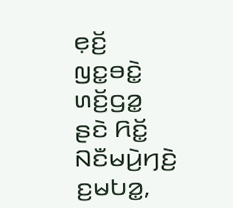ꤕ꤫ꤢꤩ꤬ ꤜꤢ꤭ꤋꤢꤧ꤭ ꤛꤢꤩ꤬ꤞꤤ꤭ ꤔꤢꤧ ꤖꤢꤩ꤭ ꤡꤢꤪꤗꤣꤧ꤬ꤚꤢꤧ꤬ ꤢ꤬ꤗꤝꤤ꤭,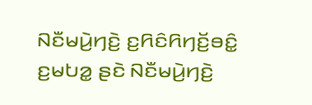ꤡꤢꤪꤗꤣꤧ꤬ꤚꤢꤧ꤬ ꤢ꤬ꤖꤢꤨꤖꤚꤢꤩ꤬ꤋꤢꤨ꤭ ꤢ꤬ꤗꤝꤤ꤭ ꤔꤢꤧ ꤡꤢꤪꤗꤣꤧ꤬ꤚꤢꤧ꤬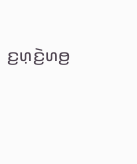ꤢ꤬ꤛ꤫ꤢꤧ꤬ꤛꤥ꤬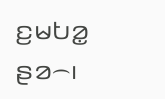ꤢ꤬ꤗꤝꤤ꤭ ꤔꤤ꤮꤯